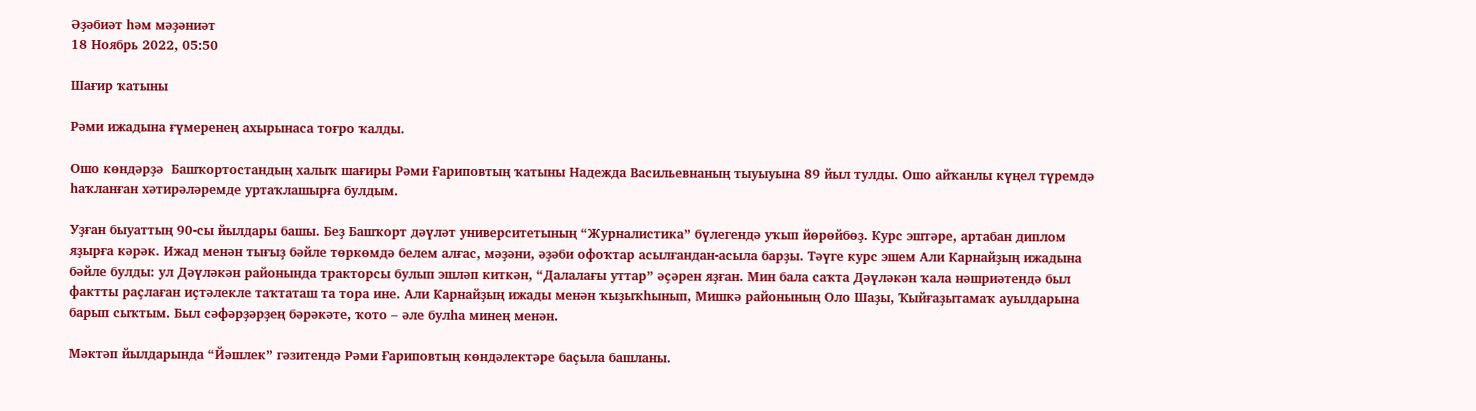Әҙәбиәт һәм мәҙәниәт
18 Ноябрь 2022, 05:50

Шағир ҡатыны

Рәми ижадына ғүмеренең ахырынаса тоғро ҡалды.

Ошо көндәрҙә  Башҡортостандың халыҡ шағиры Рәми Ғариповтың ҡатыны Надежда Васильевнаның тыуыуына 89 йыл тулды. Ошо айҡанлы күңел түремдә һаҡланған хәтирәләремде уртаҡлашырға булдым.

Уҙған быуаттың 90-сы йылдары башы. Беҙ Башҡорт дәүләт университетының “Журналистика” бүлегендә уҡып йөрөйбөҙ. Курс эштәре, артабан диплом яҙырға кәрәк. Ижад менән тығыҙ бәйле төркөмдә белем алғас, мәҙәни, әҙәби офоҡтар асылғандан-асыла барҙы. Тәүге курс эшем Али Карнайҙың ижадына бәйле булды: ул Дәүләкән районында тракторсы булып эшләп киткән, “Далалағы уттар” әҫәрен яҙған. Мин бала саҡта Дәүләкән ҡала нәшриәтендә был фактты раҫлаған иҫтәлекле таҡтаташ та тора ине. Али Карнайҙың ижады менән ҡыҙыҡһынып, Мишкә районының Оло Шаҙы, Ҡыйғаҙытамаҡ ауылдарына барып сыҡтым. Был сәфәрҙәрҙең бәрәкәте, ҡото – әле булһа минең менән.

Мәктәп йылдарында “Йәшлек” гәзитендә Рәми Ғариповтың көндәлектәре баҫыла башланы.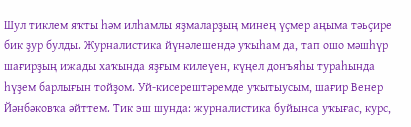Шул тиклем яҡты һәм илһамлы яҙмаларҙың минең үҫмер аңыма тәьҫире бик ҙур булды. Журналистика йүнәлешендә уҡыһам да, тап ошо мәшһүр шағирҙың ижады хаҡында яҙғым килеүен, күңел донъяһы тураһында һүҙем барлығын тойҙом. Уй-кисерештәремде уҡытыусым, шағир Венер Йәнбәковҡа әйттем. Тик эш шунда: журналистика буйынса уҡығас, курс,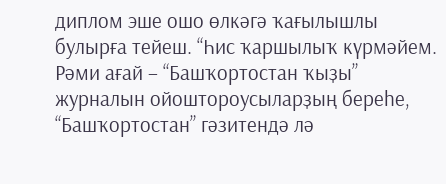диплом эше ошо өлкәгә ҡағылышлы булырға тейеш. “Һис ҡаршылыҡ күрмәйем. Рәми ағай – “Башҡортостан ҡыҙы” журналын ойоштороусыларҙың береһе, “Башҡортостан” гәзитендә лә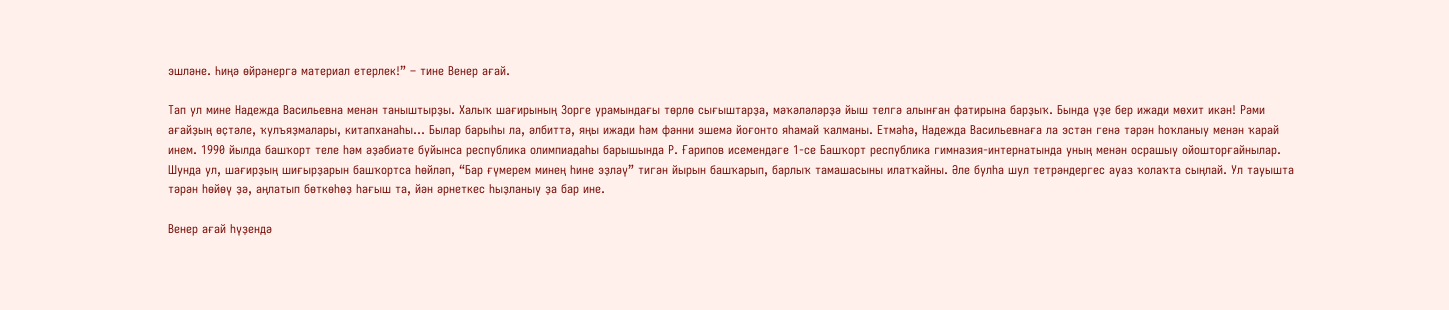эшләне. Һиңә өйрәнергә материал етерлек!” – тине Венер ағай.

Тап ул мине Надежда Васильевна менән таныштырҙы. Халыҡ шағирының Зорге урамындағы төрлө сығыштарҙа, мәҡәләләрҙә йыш телгә алынған фатирына барҙыҡ. Бында үҙе бер ижади мөхит икән! Рәми ағайҙың өҫтәле, ҡулъяҙмалары, китапханаһы... Былар барыһы ла, әлбиттә, яңы ижади һәм фәнни эшемә йоғонто яһамай ҡалманы. Етмәһә, Надежда Васильевнаға ла эстән генә тәрән һоҡланыу менән ҡарай инем. 1990 йылда башҡорт теле һәм әҙәбиәте буйынса республика олимпиадаһы барышында Р. Ғарипов исемендәге 1-се Башҡорт республика гимназия-интернатында уның менән осрашыу ойошторғайнылар. Шунда ул, шағирҙың шиғырҙарын башҡортса һөйләп, “Бар ғүмерем минең һине эҙләү” тигән йырын башҡарып, барлыҡ тамашасыны илатҡайны. Әле булһа шул тетрәндергес ауаз ҡолаҡта сыңлай. Ул тауышта тәрән һөйөү ҙә, аңлатып бөткөһөҙ һағыш та, йән әрнеткес һыҙланыу ҙа бар ине.

Венер ағай һүҙендә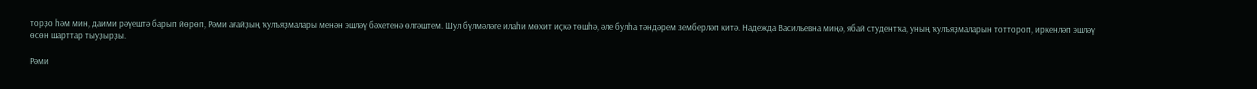торҙо һәм мин, даими рәүештә барып йөрөп, Рәми ағайҙың ҡулъяҙмалары менән эшләү бәхетенә өлгәштем. Шул бүлмәләге илаһи мөхит иҫкә төшһә, әле булһа тәндәрем земберләп китә. Надежда Васильевна миңә, ябай студентҡа, уның ҡулъяҙмаларын тоттороп, иркенләп эшләү өсөн шарттар тыуҙырҙы.

Рәми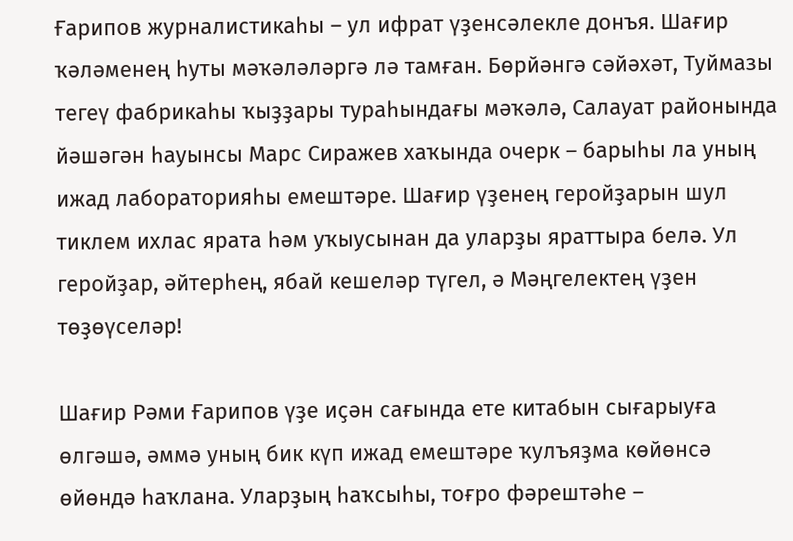Ғарипов журналистикаһы – ул ифрат үҙенсәлекле донъя. Шағир ҡәләменең һуты мәҡәләләргә лә тамған. Бөрйәнгә сәйәхәт, Туймазы тегеү фабрикаһы ҡыҙҙары тураһындағы мәҡәлә, Салауат районында йәшәгән һауынсы Марс Сиражев хаҡында очерк – барыһы ла уның ижад лабораторияһы емештәре. Шағир үҙенең геройҙарын шул тиклем ихлас ярата һәм уҡыусынан да уларҙы яраттыра белә. Ул геройҙар, әйтерһең, ябай кешеләр түгел, ә Мәңгелектең үҙен төҙөүселәр!

Шағир Рәми Ғарипов үҙе иҫән сағында ете китабын сығарыуға өлгәшә, әммә уның бик күп ижад емештәре ҡулъяҙма көйөнсә өйөндә һаҡлана. Уларҙың һаҡсыһы, тоғро фәрештәһе –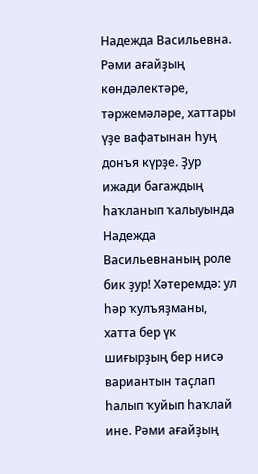Надежда Васильевна. Рәми ағайҙың көндәлектәре, тәржемәләре, хаттары үҙе вафатынан һуң донъя күрҙе. Ҙур ижади багаждың һаҡланып ҡалыуында Надежда Васильевнаның роле бик ҙур! Хәтеремдә: ул һәр ҡулъяҙманы, хатта бер үк шиғырҙың бер нисә вариантын таҫлап һалып ҡуйып һаҡлай ине. Рәми ағайҙың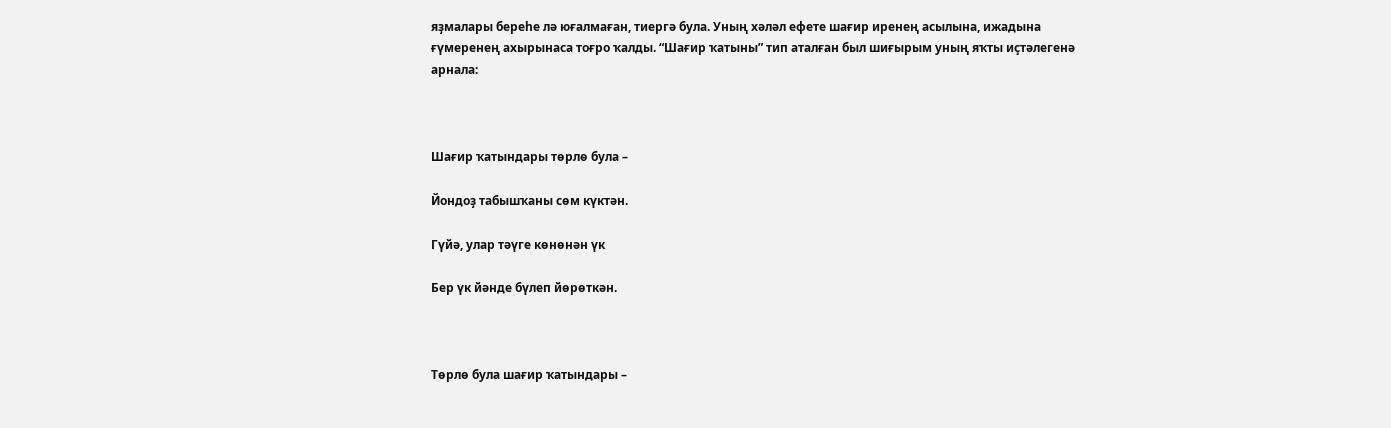яҙмалары береһе лә юғалмаған, тиергә була. Уның хәләл ефете шағир иренең асылына, ижадына ғүмеренең ахырынаса тоғро ҡалды. “Шағир ҡатыны” тип аталған был шиғырым уның яҡты иҫтәлегенә арнала:



Шағир ҡатындары төрлө була –

Йондоҙ табышҡаны сөм күктән.

Гүйә, улар тәүге көнөнән үк

Бер үк йәнде бүлеп йөрөткән.



Төрлө була шағир ҡатындары –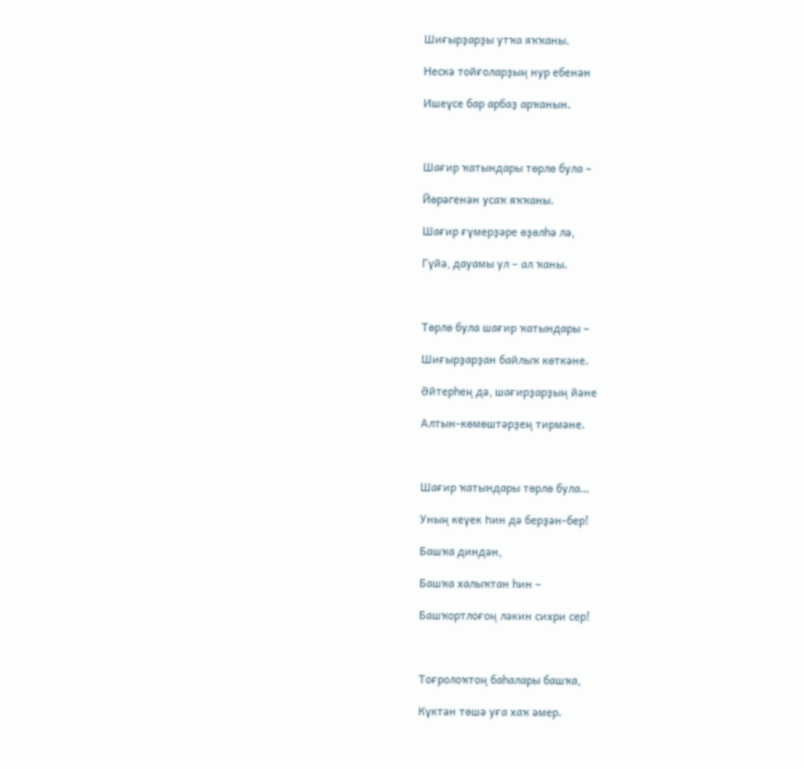Шиғырҙарҙы утҡа яҡҡаны.

Нескә тойғоларҙың нур ебенән

Ишеүсе бар арбаҙ арҡанын.



Шағир ҡатындары төрлө була –

Йөрәгенән усаҡ яҡҡаны.

Шағир ғүмерҙәре өҙөлһә лә,

Гүйә, дауамы ул – ал ҡаны.



Төрлө була шағир ҡатындары –

Шиғырҙарҙан байлыҡ көткәне.

Әйтерһең дә, шағирҙарҙың йәне

Алтын-көмөштәрҙең тирмәне.



Шағир ҡатындары төрлө була...

Уның кеүек Һин дә берҙән-бер!

Башҡа диндән,

Башҡа халыҡтан һин –

Башҡортлоғоң ләкин сихри сер!



Тоғролоҡтоң баһалары башҡа,

Күктән төшә уға хаҡ әмер.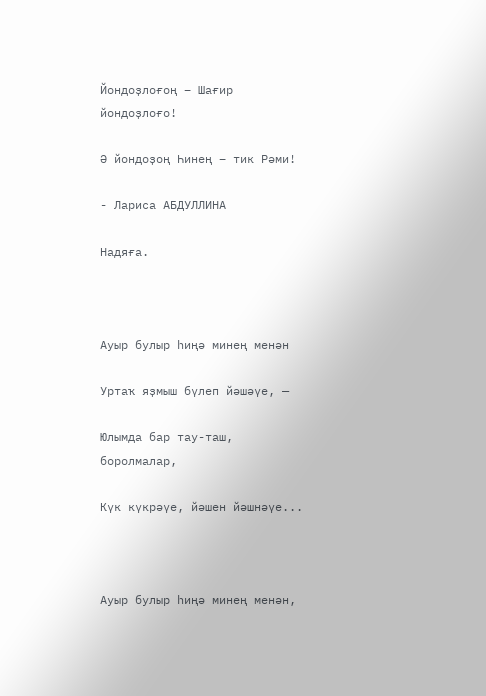Йондоҙлоғоң – Шағир йондоҙлоғо!

Ә йондоҙоң Һинең – тик Рәми!

- Лариса АБДУЛЛИНА

Надяға.



Ауыр булыр һиңә минең менән

Уртаҡ яҙмыш бүлеп йәшәүе, —

Юлымда бар тау-таш, боролмалар,

Күк күкрәүе, йәшен йәшнәүе...



Ауыр булыр һиңә минең менән,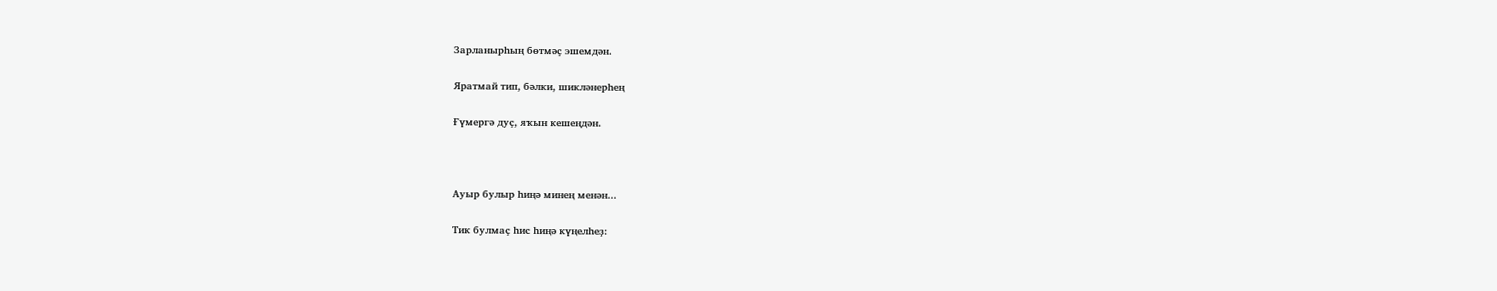Зарланырһың бөтмәҫ эшемдән.

Яратмай тип, бәлки, шикләнерһең

Ғүмергә дуҫ, яҡын кешеңдән.



Ауыр булыр һиңә минең менән...

Тик булмаҫ һис һиңә күңелһеҙ: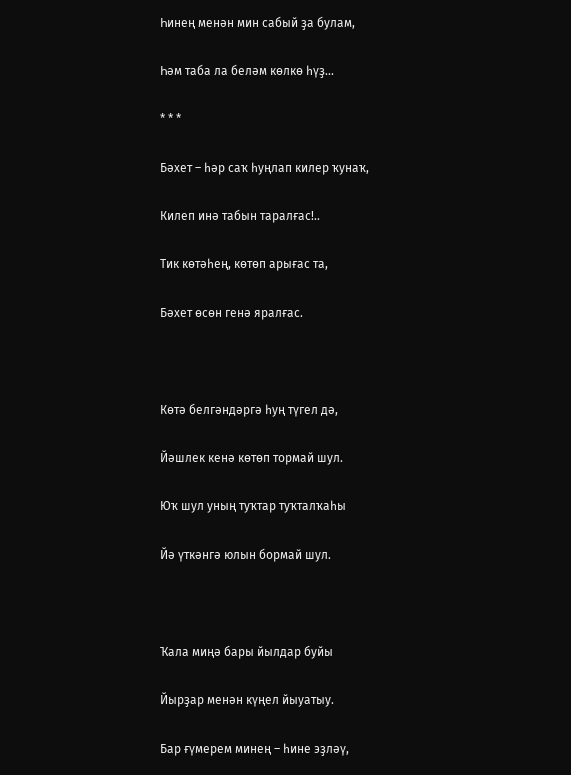Һинең менән мин сабый ҙа булам,

Һәм таба ла беләм көлкө һүҙ...

* * *

Бәхет – һәр саҡ һуңлап килер ҡунаҡ,

Килеп инә табын таралғас!..

Тик көтәһең, көтөп арығас та,

Бәхет өсөн генә яралғас.



Көтә белгәндәргә һуң түгел дә,

Йәшлек кенә көтөп тормай шул.

Юҡ шул уның туҡтар туҡталҡаһы

Йә үткәнгә юлын бормай шул.



Ҡала миңә бары йылдар буйы

Йырҙар менән күңел йыуатыу.

Бар ғүмерем минең – һине эҙләү,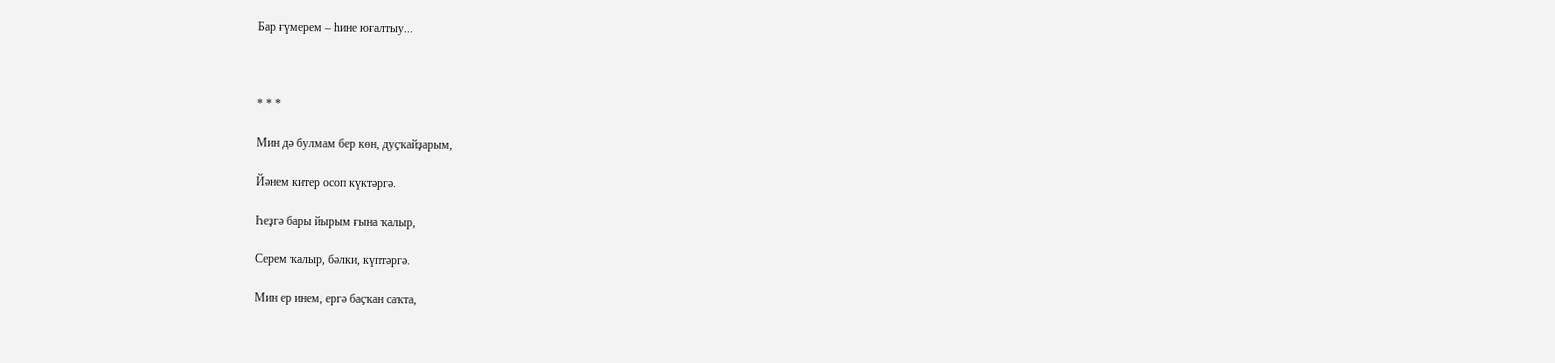Бар ғүмерем – һине юғалтыу...



* * *

Мин дә булмам бер көн, дуҫҡайҙарым,

Йәнем китер осоп күктәргә.

Һеҙгә бары йырым ғына ҡалыр,

Серем ҡалыр, бәлки, күптәргә.

Мин ер инем, ергә баҫҡан саҡта,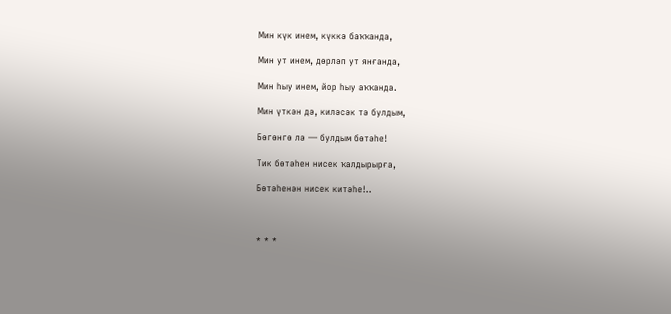Мин күк инем, күккә баҡҡанда,

Мин ут инем, дөрләп ут янғанда,

Мин һыу инем, йор һыу аҡҡанда.

Мин үткән дә, киләсәк тә булдым,

Бөгөнгө лә — булдым бөтәһе!

Тик бөтәһен нисек ҡалдырырға,

Бөтәһенән нисек китәһе!..



* * *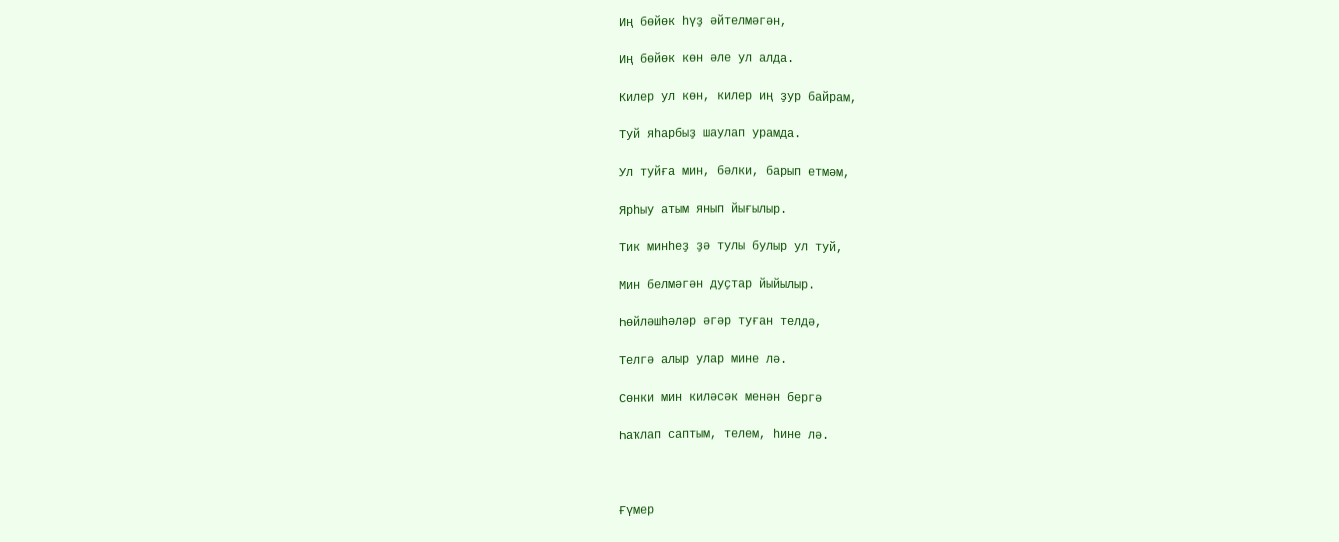Иң бөйөк һүҙ әйтелмәгән,

Иң бөйөк көн әле ул алда.

Килер ул көн, килер иң ҙур байрам,

Туй яһарбыҙ шаулап урамда.

Ул туйға мин, бәлки, барып етмәм,

Ярһыу атым янып йығылыр.

Тик минһеҙ ҙә тулы булыр ул туй,

Мин белмәгән дуҫтар йыйылыр.

Һөйләшһәләр әгәр туған телдә,

Телгә алыр улар мине лә.

Сөнки мин киләсәк менән бергә

Һаҡлап саптым, телем, һине лә.



Ғүмер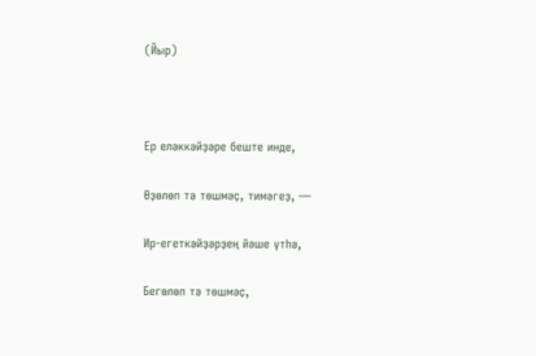(Йыр)



Ер еләккәйҙәре беште инде,

Өҙөлөп тә төшмәҫ, тимәгеҙ, —

Ир-егеткәйҙәрҙең йәше үтһә,

Бегөлөп тә төшмәҫ,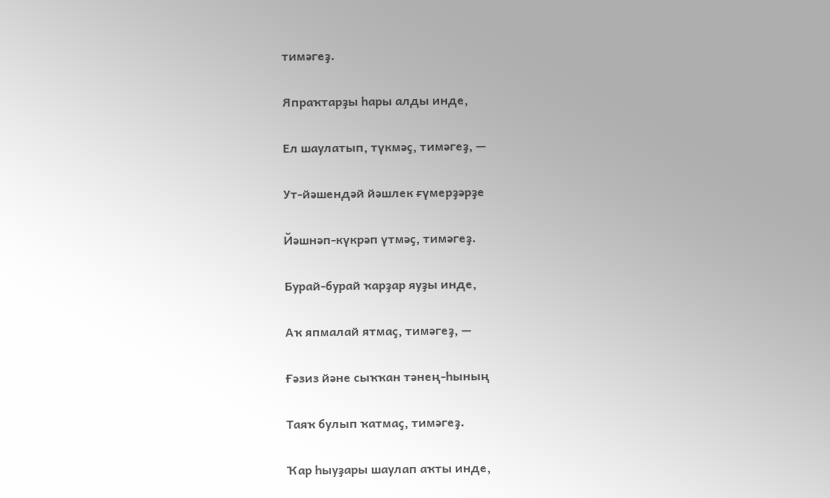тимәгеҙ.

Япраҡтарҙы һары алды инде,

Ел шаулатып, түкмәҫ, тимәгеҙ, —

Ут-йәшендәй йәшлек ғүмерҙәрҙе

Йәшнәп-күкрәп үтмәҫ, тимәгеҙ.

Бурай-бурай ҡарҙар яуҙы инде,

Аҡ япмалай ятмаҫ, тимәгеҙ, —

Ғәзиз йәне сыҡҡан тәнең-һының

Таяҡ булып ҡатмаҫ, тимәгеҙ.

Ҡар һыуҙары шаулап аҡты инде,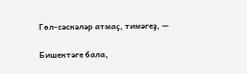Гөл-сәскәләр атмаҫ, тимәгеҙ, —

Бишектәге бала,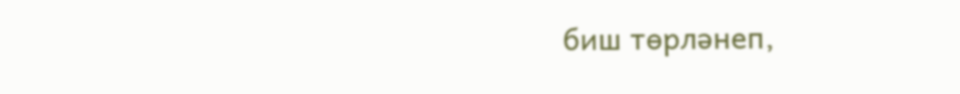биш төрләнеп,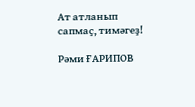Ат атланып сапмаҫ, тимәгеҙ!

Рәми ҒАРИПОВ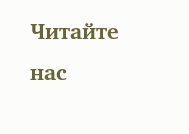Читайте нас